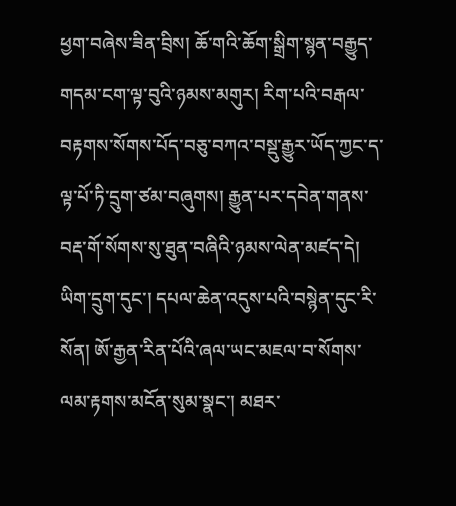ཕྱག་བཞེས་ཟིན་བྲིས། ཆོ་གའི་ཆོག་སྒྲིག་སྙན་བརྒྱུད་གདམ་ངག་ལྟ་བུའི་ཉམས་མགུར། རིག་པའི་བརྒལ་བརྟགས་སོགས་པོད་བཅུ་བཀའ་བསྡུ་རྒྱུར་ཡོད་ཀྱང་ད་ལྟ་པོ་ཏི་དྲུག་ཙམ་བཞུགས། རྒྱུན་པར་དབེན་གནས་བརྡ་གོ་སོགས་སུ་ཐུན་བཞིའི་ཉམས་ལེན་མཛད་དེ། ཡིག་དྲུག་དུང་། དཔལ་ཆེན་འདུས་པའི་བསྙེན་དུང་རི་སོན། ཨོ་རྒྱན་རིན་པོའི་ཞལ་ཡང་མཇལ་བ་སོགས་ལམ་རྟགས་མངོན་སུམ་སྣང་། མཐར་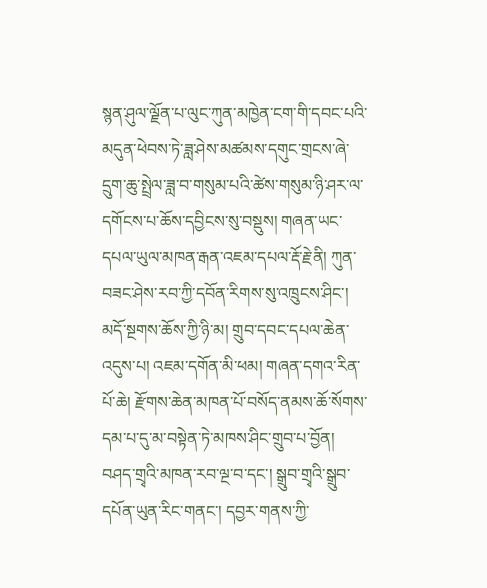སྙན་ཤུལ་ལྗོན་པ་ལུང་ཀུན་མཁྱེན་ངག་གི་དབང་པའི་མདུན་ཕེབས་ཏེ་ཟླ་ཤེས་མཚམས་དགུང་གྲངས་ཞེ་དྲུག་ཆུ་སྤྲེལ་ཟླ་བ་གསུམ་པའི་ཚེས་གསུམ་ཉི་ཤར་ལ་དགོངས་པ་ཆོས་དབྱིངས་སུ་བསྡུས། གཞན་ཡང་དཔལ་ཡུལ་མཁན་རྒན་འཇམ་དཔལ་རྡོ་རྗེ་ནི། ཀུན་བཟང་ཤེས་རབ་ཀྱི་དབོན་རིགས་སུ་འཁྲུངས་ཤིང་། མདོ་སྔགས་ཆོས་ཀྱི་ཉི་མ། གྲུབ་དབང་དཔལ་ཆེན་འདུས་པ། འཇམ་དགོན་མི་ཕམ། གཞན་དགའ་རིན་པོ་ཆེ། རྫོགས་ཆེན་མཁན་པོ་བསོད་ནམས་ཆོ་སོགས་དམ་པ་དུ་མ་བསྟེན་ཏེ་མཁས་ཤིང་གྲུབ་པ་བྱོན། བཤད་གྲྭའི་མཁན་རབ་ལྔ་བ་དང་། སྒྲུབ་གྲྭའི་སྒྲུབ་དཔོན་ཡུན་རིང་གནང་། དབྱར་གནས་ཀྱི་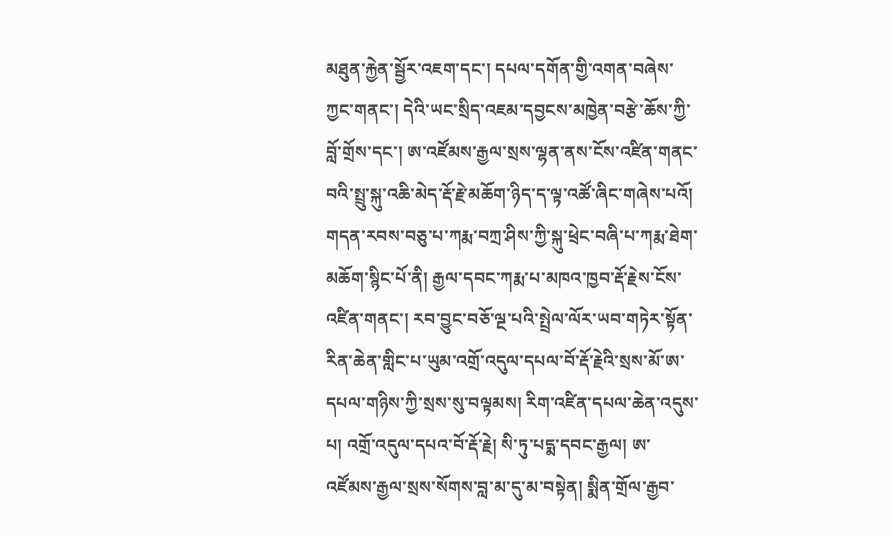མཐུན་རྐྱེན་སྦྱོར་འཇག་དང་། དཔལ་དགོན་གྱི་འགན་བཞེས་ཀྱང་གནང་། དེའི་ཡང་སྲིད་འཇམ་དབྱངས་མཁྱེན་བརྩེ་ཆོས་ཀྱི་བློ་གྲོས་དང་། ཨ་འཛོམས་རྒྱལ་སྲས་ལྷན་ནས་ངོས་འཛིན་གནང་བའི་སྤྲུ་སྐུ་འཆི་མེད་རྡོ་རྗེ་མཆོག་ཉིད་ད་ལྟ་འཚོ་ཞིང་གཞེས་པའོ།
གདན་རབས་བཅུ་པ་ཀརྨ་བཀྲ་ཤིས་ཀྱི་སྐུ་ཕྲེང་བཞི་པ་ཀརྨ་ཐེག་མཆོག་སྙིང་པོ་ནི། རྒྱལ་དབང་ཀརྨ་པ་མཁའ་ཁྱབ་རྡོ་རྗེས་ངོས་འཛིན་གནང་། རབ་བྱུང་བཅོ་ལྔ་པའི་སྤྲེལ་ལོར་ཡབ་གཏེར་སྟོན་རིན་ཆེན་གླིང་པ་ཡུམ་འགྲོ་འདུལ་དཔལ་བོ་རྡོ་རྗེའི་སྲས་མོ་ཨ་དཔལ་གཉིས་ཀྱི་སྲས་སུ་བལྟམས། རིག་འཛིན་དཔལ་ཆེན་འདུས་པ། འགྲོ་འདུལ་དཔའ་བོ་རྡོ་རྗེ། སི་ཏུ་པདྨ་དབང་རྒྱལ། ཨ་འཛོམས་རྒྱལ་སྲས་སོགས་བླ་མ་དུ་མ་བསྟེན། སྨིན་གྲོལ་རྒྱབ་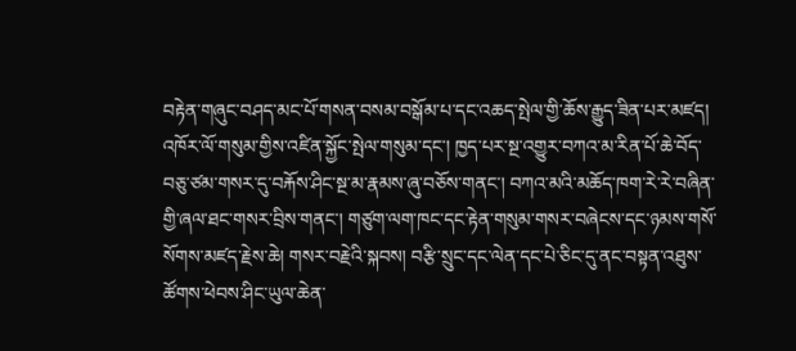བརྟེན་གཞུང་བཤད་མང་པོ་གསན་བསམ་བསྒོམ་པ་དང་འཆད་སྤེལ་གྱི་ཆོས་རྒྱུད་ཟིན་པར་མཛད། འཁོར་ལོ་གསུམ་གྱིས་འཛིན་སྐྱོང་སྤེལ་གསུམ་དང་། ཁྱད་པར་སྔ་འགྱུར་བཀའ་མ་རིན་པོ་ཆེ་བོད་བཅུ་ཙམ་གསར་དུ་བརྐོས་ཤིང་སྔ་མ་རྣམས་ཞུ་བཅོས་གནང་། བཀའ་མའི་མཆོད་ཁག་རེ་རེ་བཞིན་གྱི་ཞལ་ཐང་གསར་བྲིས་གནང་། གཙུག་ལག་ཁང་དང་རྟེན་གསུམ་གསར་བཞེངས་དང་ཉམས་གསོ་སོགས་མཛད་རྗེས་ཆེ། གསར་བརྗེའི་སྐབས། བརྩི་སྲུང་དང་ལེན་དང་པེ་ཅིང་དུ་ནང་བསྟན་འཐུས་ཚོགས་ཕེབས་ཤིང་ཡུལ་ཆེན་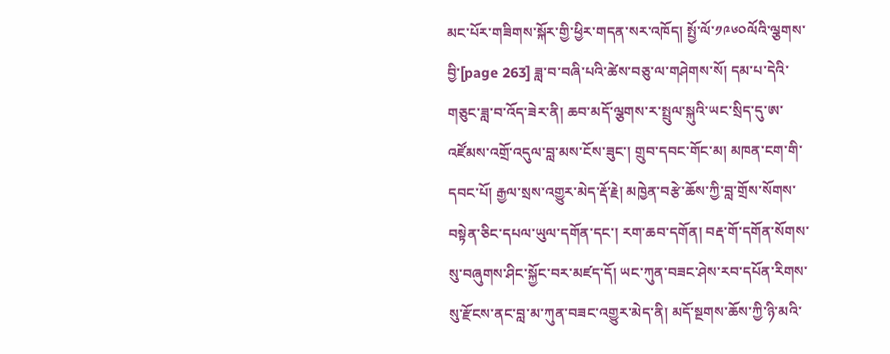མང་པོར་གཟིགས་སྐོར་གྱི་ཕྱིར་གདན་སར་འཁོད། སྤྱོ་ལོ་༡༩༦༠ལོའི་ལྕགས་བྱི་[page 263] ཟླ་བ་བཞི་པའི་ཚེས་བཅུ་ལ་གཤེགས་སོ། དམ་པ་དེའི་གཅུང་ཟླ་བ་འོད་ཟེར་ནི། ཆབ་མདོ་ལྕགས་ར་སྤྲུལ་སྐུའི་ཡང་སྲིད་དུ་ཨ་འཛོམས་འགྲོ་འདུལ་བླ་མས་ངོས་ཟུང་། གྲུབ་དབང་གོང་མ། མཁན་ངག་གི་དབང་པོ། རྒྱལ་སྲས་འགྱུར་མེད་རྡོ་རྗེ། མཁྱེན་བརྩེ་ཆོས་ཀྱི་བླ་གྲོས་སོགས་བསྟེན་ཅིང་དཔལ་ཡུལ་དགོན་དང་། རག་ཆབ་དགོན། བརྡ་གོ་དགོན་སོགས་སུ་བཞུགས་ཤིང་སྐྱོང་བར་མཛད་དོ། ཡང་ཀུན་བཟང་ཤེས་རབ་དཔོན་རིགས་སུ་རྫོངས་ནང་བླ་མ་ཀུན་བཟང་འགྱུར་མེད་ནི། མདོ་སྔགས་ཆོས་ཀྱི་ཉི་མའི་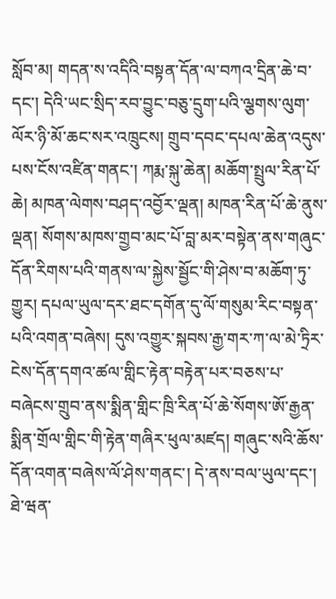སློབ་མ། གདན་ས་འདིའི་བསྟན་དོན་ལ་བཀའ་དྲིན་ཆེ་བ་དང་། དེའི་ཡང་སྲིད་རབ་བྱུང་བཅུ་དྲུག་པའི་ལྕགས་ལུག་ལོར་ཉི་མོ་ཆང་སར་འཁྲུངས། གྲུབ་དབང་དཔལ་ཆེན་འདུས་པས་ངོས་འཛིན་གནང་། ཀརྨ་སྐུ་ཆེན། མཆོག་སྤྲུལ་རིན་པོ་ཆེ། མཁན་ལེགས་བཤད་འབྱོར་ལྡན། མཁན་རིན་པོ་ཆེ་ནུས་ལྡན། སོགས་མཁས་གྲྱབ་མང་པོ་བླ་མར་བསྟེན་ནས་གཞུང་དོན་རིགས་པའི་གནས་ལ་སྐྱེས་སྦྱོང་གི་ཤེས་བ་མཆོག་ཏུ་གྱུར། དཔལ་ཡུལ་དར་ཐང་དགོན་དུ་ལོ་གསུམ་རིང་བསྟན་པའི་འགན་བཞེས། དུས་འགྱུར་སྐབས་རྒྱ་གར་ཀ་ལ་མེ་ཏྲིར་ངེས་དོན་དགའ་ཚལ་གླིང་རྟེན་བརྟེན་པར་བཅས་པ་བཞེངས་གྲུབ་ནས་སྨིན་གླིང་ཁྲི་རིན་པོ་ཆེ་སོགས་ཨོ་རྒྱན་སྨིན་གྲོལ་གླིང་གི་རྟེན་གཞིར་ཕུལ་མཛད། གཞུང་སའི་ཆོས་དོན་འགན་བཞེས་ལོ་ཤེས་གནང་། དེ་ནས་བལ་ཡུལ་དང་། ཐེ་ཝན་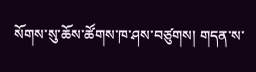སོགས་སུ་ཆོས་ཚོགས་ཁ་ཤས་བཙུགས། གདན་ས་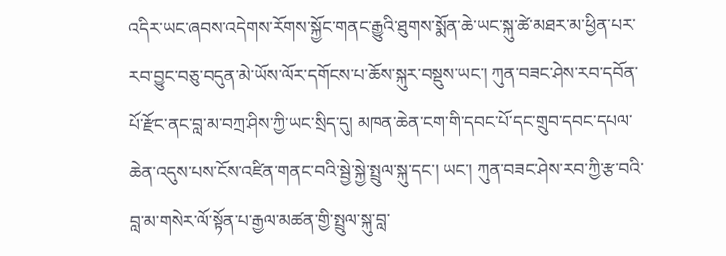འདིར་ཡང་ཞབས་འདེགས་རོགས་སྐྱོང་གནང་རྒྱུའི་ཐུགས་སྨོན་ཆེ་ཡང་སྐུ་ཚེ་མཐར་མ་ཕྱིན་པར་རབ་བྱུང་བཅུ་བདུན་མེ་ཡོས་ལོར་དགོངས་པ་ཆོས་སྐུར་བསྡུས་ཡང་། ཀུན་བཟང་ཤེས་རབ་དབོན་པོ་རྫོང་ནང་བླ་མ་བཀྲ་ཤིས་ཀྱི་ཡང་སྲིད་དུ། མཁན་ཆེན་ངག་གི་དབང་པོ་དང་གྲུབ་དབང་དཔལ་ཆེན་འདུས་པས་ངོས་འཛིན་གནང་བའི་སྦྱེ་སྐྱེ་སྤྲུལ་སྐུ་དང་། ཡང་། ཀུན་བཟང་ཤེས་རབ་ཀྱི་རྩ་བའི་བླ་མ་གསེར་ལོ་སྟོན་པ་རྒྱལ་མཚན་གྱི་སྤྲུལ་སྐུ་བླ་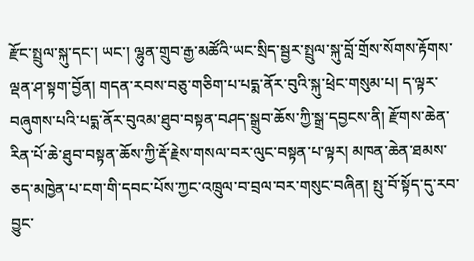རྫོང་སྤྲུལ་སྐུ་དང་། ཡང་། ལྷུན་གྲུབ་རྒྱ་མཚོའི་ཡང་སྲིད་སྦྱར་སྤྲུལ་སྐུ་བློ་གྲོས་སོགས་རྟོགས་ལྡན་ཤ་སྟག་བྱོན། གདན་རབས་བཅུ་གཅིག་པ་པདྨ་ནོར་བུའི་སྐུ་ཕྲེང་གསུམ་པ། ད་ལྟར་བཞུགས་པའི་པདྨ་ནོར་བུའམ་ཐུབ་བསྟན་བཤད་སྒྲུབ་ཆོས་ཀྱི་སྒྲ་དབྱངས་ནི། རྫོགས་ཆེན་རིན་པོ་ཆེ་ཐུབ་བསྟན་ཆོས་ཀྱི་རྡོ་རྗེས་གསལ་བར་ལུང་བསྟན་པ་ལྟར། མཁན་ཆེན་ཐམས་ཅད་མཁྱེན་པ་ངག་གི་དབང་པོས་ཀྱང་འཁྲུལ་བ་བྲལ་བར་གསུང་བཞིན། སྤུ་བོ་སྟོད་དུ་རབ་བྱུང་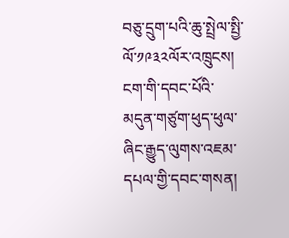བཅུ་དྲུག་པའི་ཆུ་སྤྲེལ་སྤྱི་ལོ་༡༩༣༢ལོར་འཁྲུངས། ངག་གི་དབང་པོའི་མདུན་གཙུག་ཕུད་ཕུལ་ཞིང་རྒྱུད་ལུགས་འཇམ་དཔལ་གྱི་དབང་གསན།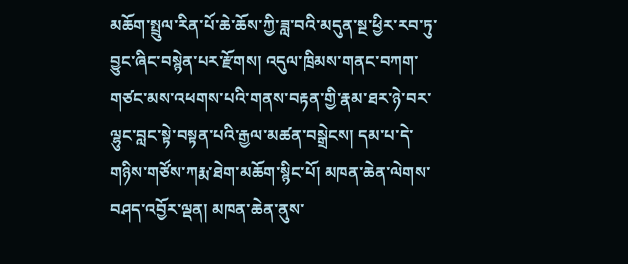མཆོག་སྤྲུལ་རིན་པོ་ཆེ་ཆོས་ཀྱི་ཟླ་བའི་མདུན་སྔ་ཕྱིར་རབ་ཏུ་བྱུང་ཞིང་བསྙེན་པར་རྫོགས། འདུལ་ཁྲིམས་གནང་བཀག་གཙང་མས་འཕགས་པའི་གནས་བརྟན་གྱི་རྣམ་ཐར་ཉེ་བར་ལྷུང་བླང་སྟེ་བསྟན་པའི་རྒྱལ་མཚན་བསྒྲེངས། དམ་པ་དེ་གཉིས་གཙོས་ཀརྨ་ཐེག་མཆོག་སྙིང་པོ། མཁན་ཆེན་ལེགས་བཤད་འབྱོར་ལྡན། མཁན་ཆེན་ནུས་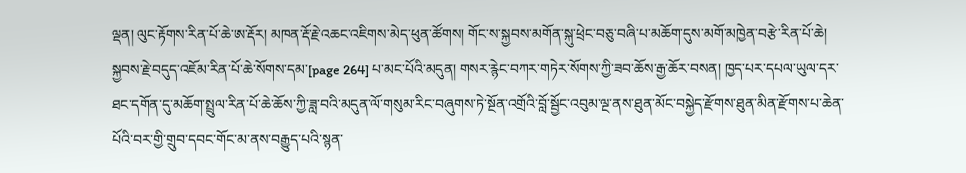ལྡན། ལུང་རྟོགས་རིན་པོ་ཆེ་ཨ་རྡོར། མཁན་རྡོ་རྗེ་འཆང་འཇིགས་མེད་ཕུན་ཚོགས། གོང་ས་སྐྱབས་མགོན་སྐུ་ཕྲེང་བཅུ་བཞི་པ་མཆོག་དུས་མགོ་མཁྱེན་བརྩེ་རིན་པོ་ཆེ། སྐྱབས་རྗེ་བདུད་འཇོམ་རིན་པོ་ཆེ་སོགས་དམ་[page 264] པ་མང་པོའི་མདུན། གསར་རྙེང་བཀར་གཏེར་སོགས་ཀྱི་ཟབ་ཆོས་རྒྱ་ཆོར་བསན། ཁྱད་པར་དཔལ་ཡུལ་དར་ཐང་དགོན་དུ་མཆོག་སྤྲུལ་རིན་པོ་ཆེ་ཆོས་ཀྱི་ཟླ་བའི་མདུན་ལོ་གསུམ་རིང་བཞུགས་ཏེ་སྔོན་འགྲོའི་བློ་སྦྱོང་འབུམ་ལྔ་ནས་ཐུན་མོང་བསྐྱེད་རྫོགས་ཐུན་མིན་རྫོགས་པ་ཆེན་པོའི་བར་གྱི་གྲུབ་དབང་གོང་མ་ནས་བརྒྱུད་པའི་སྙན་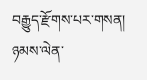བརྒྱུད་རྫོགས་པར་གསན། ཉམས་ལེན་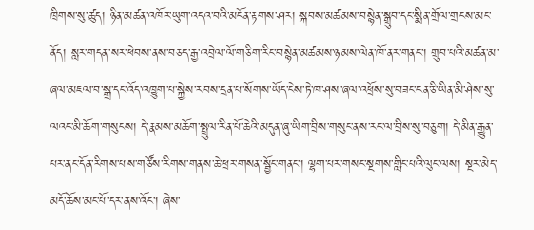ཁྲིགས་སུ་ཚུད། ཉིན་མཚན་འཁོར་ཡུག་འདའ་བའི་མངོན་རྟགས་ཤར། སྐབས་མཚམས་བསྙེན་སྒྲུབ་དང་སྨིན་གྲོལ་གྲངས་མང་ནོད། སླར་གདན་སར་ཕེབས་ནས་བཅད་རྒྱ་འབྲེལ་ལོ་གཅིག་རིང་བསྙེན་མཚམས་ཉམས་ལེན་ཁོ་ནར་གནང་། གྲུབ་པའི་མཚན་མ་ཞལ་མཇལ་བ་སྒྲ་དང་འོད་འཁྱུག་པ་སྐྱེས་རབས་དྲན་པ་སོགས་ཡོད་ངེས་ཏེ་ཁ་ཤས་ཞལ་འཕྲོས་སུ་བཟང་ངན་ཅི་ཡིན་མི་ཤེས་སུ་ལའང་མི་ཆོག་གསུངས། དེ་རྣམས་མཆོག་སྤྲུལ་རིན་པོ་ཆེའི་མདུན་ཞུ་ཡིག་བྲིས་གསུང་ནས་རང་ལ་བྲིས་སུ་བཅུག། དེ་མིན་རྒྱུན་པར་ནང་དོན་རིགས་པས་གཙོས་རིགས་གནས་ཆེ་ཕྲར་གསན་སྦྱོང་གནང་། ལྷག་པར་གསང་སྔགས་གླིང་པའི་ལུང་ལས། སྔར་མེད་མདོ་ཆོས་མང་པོ་དར་ནས་འོང་། ཞེས་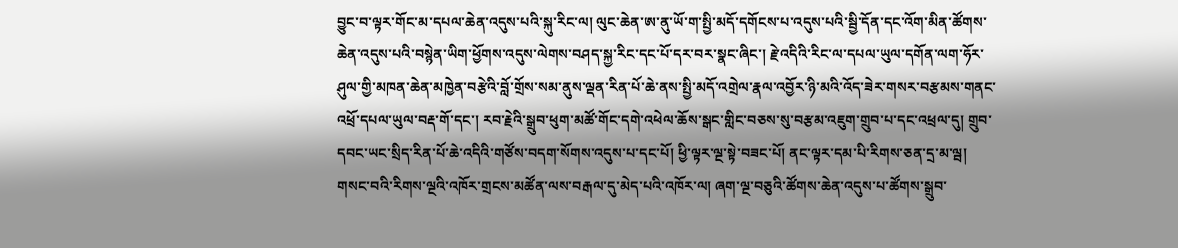བྱུང་བ་ལྟར་གོང་མ་དཔལ་ཆེན་འདུས་པའི་སྐུ་རིང་ལ། ལུང་ཆེན་ཨ་ནུ་ཡོ་ག་སྤྱི་མདོ་དགོངས་པ་འདུས་པའི་སྦྱི་དོན་དང་འོག་མིན་ཚོགས་ཆེན་འདུས་པའི་བསྙེན་ཡིག་ཕྱོགས་འདུས་ལེགས་བཤད་སྐྱ་རིང་དང་པོ་དར་བར་སྣང་ཞིང་། རྗེ་འདིའི་རིང་ལ་དཔལ་ཡུལ་དགོན་ལག་ཧོར་ཤུལ་གྱི་མཁན་ཆེན་མཁྱེན་བརྩེའི་བློ་གྲོས་སམ་ནུས་ལྡན་རིན་པོ་ཆེ་ནས་སྤྱི་མདོ་འགྲེལ་རྣལ་འབྱོར་ཉི་མའི་འོད་ཟེར་གསར་བརྩམས་གནང་འཕྲོ་དཔལ་ཡུལ་བརྡ་གོ་དང་། རབ་རྗེའི་སྒྲུབ་ཕུག་མཚོ་གོང་དགེ་འཕེལ་ཆོས་སྒང་གླིང་བཅས་སུ་བརྩམ་འཇུག་གྲུབ་པ་དང་འཕྲལ་དུ། གྲུབ་དབང་ཡང་སྲིད་རིན་པོ་ཆེ་འདིའི་གཙོས་བདག་སོགས་འདུས་པ་དང་པོ། ཕྱི་ལྟར་ལྔ་སྟེ་བཟང་པོ། ནང་ལྟར་དམ་པི་རིགས་ཅན་དྲ་མ་ལྦ། གསང་བའི་རིགས་ལྔའི་འཁོར་གྲངས་མཚོན་ལས་བརྒལ་དུ་མེད་པའི་འཁོར་ལ། ཞག་ལྔ་བཅུའི་ཚོགས་ཆེན་འདུས་པ་ཚོགས་སྒྲུབ་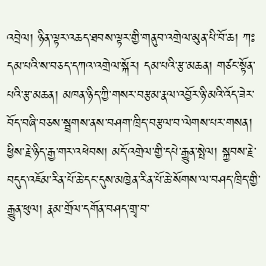འབྲེལ། ཉིན་ལྟར་འཆད་ཐབས་ལྟར་གྱི་གནུབ་འགྲེལ་མུན་པི་བོ་ཆ། ཀཿདམ་པའི་ས་བཅད་དཀའ་འགྲེལ་སྐོར། དམ་པའི་རྩ་མཆན། གཙང་སྟོན་པའི་རྩ་མཆན། མཁན་ཉིད་ཀྱི་གསར་བརྩམ་རྣལ་འབྱོར་ཉི་མའི་འོད་ཟེར་བོད་བཞི་བཅས་སྦྲགས་ནས་བཤག་ཁྲིད་བརྩལ་བ་ལེགས་པར་གསན། ཕྱིས་རྗེ་ཉིད་རྒྱ་གར་འཕེབས། མདོ་འགྲེལ་གྱི་དཔེ་རྒྱུན་སྤེལ། སྐྱབས་རྗེ་བདུད་འཇོམ་རིན་པོ་ཆེ་དང་དུས་མཁྱེན་རིན་པོ་ཆེ་སོགས་ལ་བཤད་ཁྲིད་གྱི་རྒྱུན་ཕུལ། རྣམ་གྲོལ་དགོན་བཤད་གྲྭ་བ་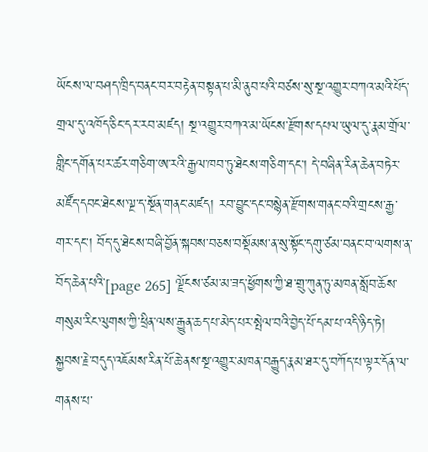ཡོངས་ལ་བཤད་ཁྲིད་བནང་བར་བརྟེན་བསྟན་པ་མི་ནུབ་པའི་བཙས་སུ་སྔ་འགྱུར་བཀའ་མའི་པོད་གྲལ་དུ་འཁོད་ཅིང་དར་རབ་མཛད། སྔ་འགྱུར་བཀའ་མ་ཡོངས་རྫོགས་དཔལ་ཡུལ་དུ་རྣམ་གྲོལ་གླིང་དགོན་པར་ཚར་གཅིག་ཨ་རའི་རྒྱལ་ཁབ་ཏུ་ཐེངས་གཅིག་དང་། དེ་བཞིན་རིན་ཆེན་བཏེར་མཛོད་དབང་ཐེངས་ལྔ་ད་སྔོན་གནང་མཛད། རབ་བྱུང་དང་བསྙེན་རྫོགས་གནང་བའི་གྲངས་རྒྱ་གར་དང་། བོད་དུ་ཐེངས་བཞི་བྱོན་སྐབས་བཅས་བསྡོམས་ན་སུ་སྟོང་དགུ་ཙམ་བནང་བ་ལགས་ན་བོད་ཆེན་པའི་[page 265] ལྗོངས་ཙམ་མ་ཟད་ཕྱོགས་ཀྱི་ཐ་གྲུ་ཀུན་ཏུ་མཁན་སློབ་ཆོས་གསུམ་རིང་ལུགས་ཀྱི་ཕྲིན་ལས་རྒྱུན་ཆད་པ་མེད་པར་སྤེལ་བའི་བྱེད་པོ་དམ་པ་འདི་ཉིད་ཏེ། སྐྱབས་རྗེ་བདུད་འཇོམས་རིན་པོ་ཆེ་ནས་སྔ་འགྱུར་མཁན་བརྒྱུད་རྣམ་ཐར་དུ་བཀོད་པ་ལྟར་དོན་ལ་གནས་པ་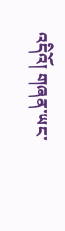འདིའོ། གཞན་ཡང་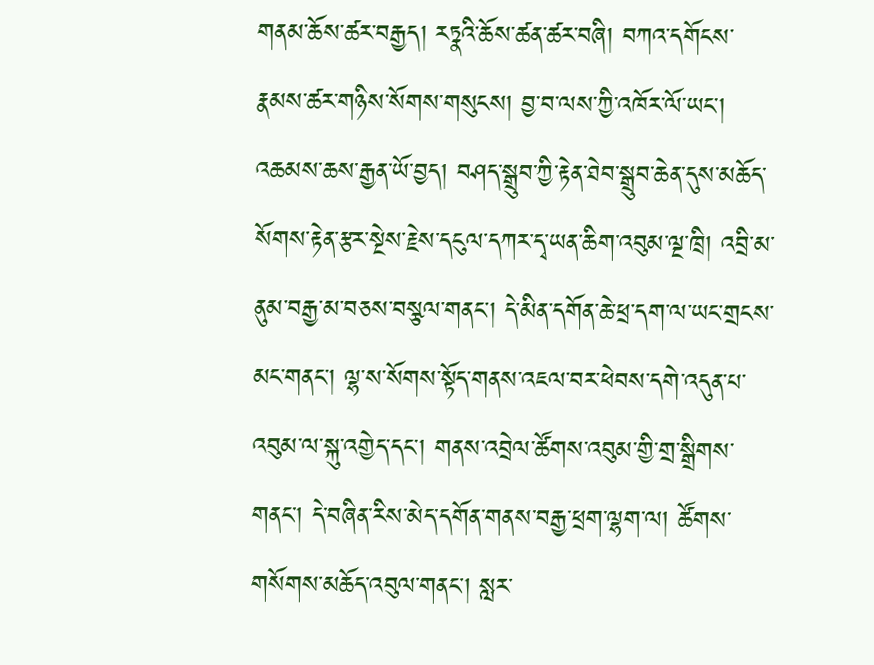གནམ་ཆོས་ཚར་བརྒྱད། རཏྣའི་ཆོས་ཚན་ཚར་བཞི། བཀའ་དགོངས་རྣམས་ཚར་གཉིས་སོགས་གསུངས། བྱ་བ་ལས་ཀྱི་འཁོར་ལོ་ཡང་། འཆམས་ཆས་རྒྱན་ཡོ་བྱད། བཤད་སྒྲུབ་ཀྱི་རྟེན་ཐེབ་སྒྲུབ་ཆེན་དུས་མཆོད་སོགས་རྟེན་རྩར་སྔེས་རྗེས་དངུལ་དཀར་དྭ་ཡན་ཆིག་འབུམ་ལྔ་ཁྲི། འབྲི་མ་ནུམ་བརྒྱ་མ་བཅས་བསྩལ་གནང་། དེ་མིན་དགོན་ཆེ་ཕྲ་དག་ལ་ཡང་གྲངས་མང་གནང་། ལྷ་ས་སོགས་སྟོད་གནས་འཇལ་བར་ཕེབས་དགེ་འདུན་པ་འབུམ་ལ་སྐུ་འགྱེད་དང་། གནས་འབྲེལ་ཚོགས་འབུམ་གྱི་གྲ་སྒྲིགས་གནང་། དེ་བཞིན་རིས་མེད་དགོན་གནས་བརྒྱ་ཕྲག་ལྷག་ལ། ཚོགས་གསོགས་མཆོད་འབུལ་གནང་། སླར་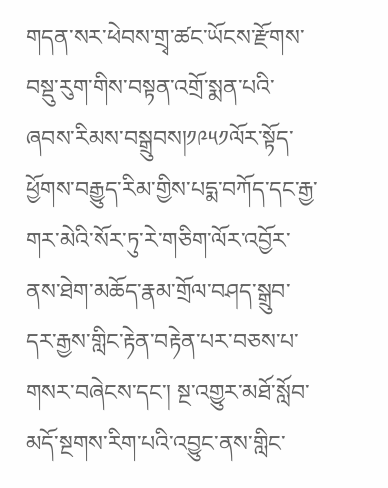གདན་སར་ཕེབས་གྲྭ་ཚང་ཡོངས་རྫོགས་བསྡུ་རུག་གིས་བསྟན་འགྲོ་སྨན་པའི་ཞབས་རིམས་བསྒྲུབས།༡༩༥༡ལོར་སྟོད་ཕྱོགས་བརྒྱུད་རིམ་གྱིས་པདྨ་བཀོད་དང་རྒྱ་གར་མེའི་སོར་ཏུ་རེ་གཅིག་ལོར་འབྱོར་ནས་ཐེག་མཆོད་རྣམ་གྲོལ་བཤད་སྒྲུབ་དར་རྒྱས་གླིང་རྟེན་བརྟེན་པར་བཅས་པ་གསར་བཞེངས་དང་། སྔ་འགྱུར་མཐོ་སློབ་མདོ་སྔགས་རིག་པའི་འབྱུང་ནས་གླིང་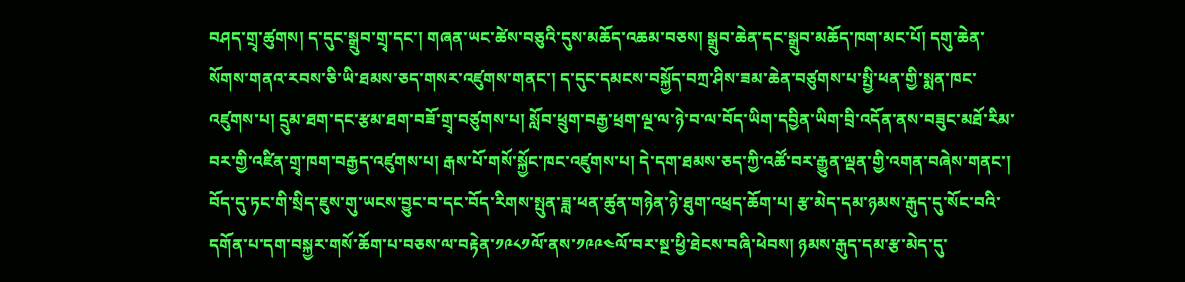བཤད་གྲྭ་ཚུགས། ད་དུང་སྒྲུབ་གྲྭ་དང་། གཞན་ཡང་ཚེས་བཅུའི་དུས་མཆོད་འཆམ་བཅས། སྒྲུབ་ཆེན་དང་སྒྲུབ་མཆོད་ཁག་མང་པོ། དགུ་ཆེན་སོགས་གནའ་རབས་ཅི་ཡི་ཐམས་ཅད་གསར་འཛུགས་གནང་། ད་དུང་དམངས་བསྐྱོད་བཀྲ་ཤིས་ཟམ་ཆེན་བཙུགས་པ་སྤྱི་ཕན་གྱི་སྨན་ཁང་འཛུགས་པ། དྲུམ་ཐག་དང་རྩམ་ཐག་བཟོ་གྲྭ་བཙུགས་པ། སློབ་ཕྲུག་བརྒྱ་ཕྲག་ལྔ་ལ་ཉེ་བ་ལ་བོད་ཡིག་དབྱིན་ཡིག་བྲི་འདོན་ནས་བཟུང་མཐོ་རིམ་བར་གྱི་འཛིན་གྲྭ་ཁག་བརྒྱད་འཛུགས་པ། རྒས་པོ་གསོ་སྐྱོང་ཁང་འཛུགས་པ། དེ་དག་ཐམས་ཅད་ཀྱི་འཚོ་བར་རྒྱུན་ལྡན་གྱི་འགན་བཞེས་གནང་། བོད་དུ་ཏང་གི་སྲིད་ཇུས་གུ་ཡངས་བྱུང་བ་དང་བོད་རིགས་སྤུན་ཟླ་ཕན་ཚུན་གཉེན་ཉེ་ཐུག་འཕྲད་ཆོག་པ། རྩ་མེད་དམ་ཉམས་རྒུད་དུ་སོང་བའི་དགོན་པ་དག་བསྐྱར་གསོ་ཆོག་པ་བཅས་ལ་བརྟེན་༡༩༨༡ལོ་ནས་༡༩༩༤ལོ་བར་སྔ་ཕྱི་ཐེངས་བཞི་ཕེབས། ཉམས་རྒུད་དམ་རྩ་མེད་དུ་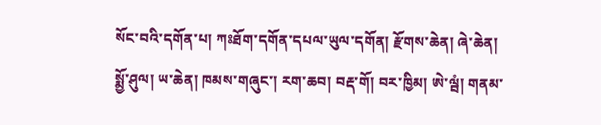སོང་བའི་དགོན་པ། ཀཿཐོག་དགོན་དཔལ་ཡུལ་དགོན། རྫོགས་ཆེན། ཞེ་ཆེན། སྨྱོ་ཤུལ། ཡ་ཆེན། ཁམས་གཞུང་། རག་ཆབ། བརྡ་གོ། བར་ཁྱིམ། ཨེ་ལྦཾ། གནམ་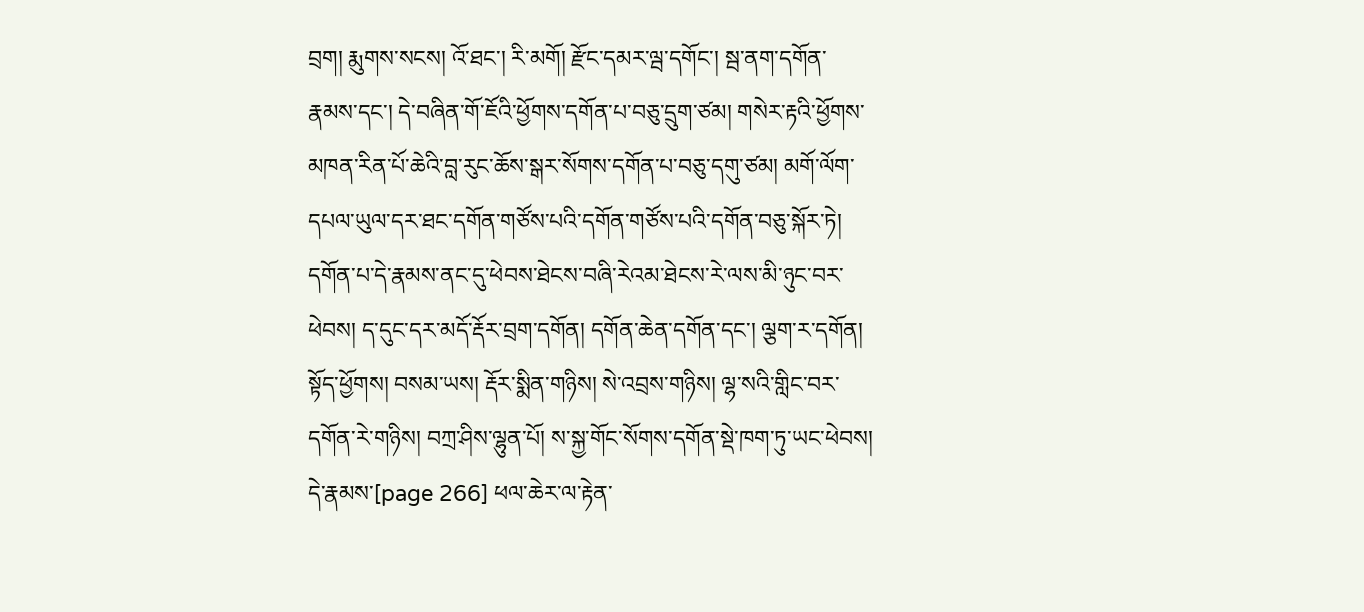བྲག། རྨུགས་སངས། འོ་ཐང་། རི་མགོ། རྫོང་དམར་ལྦ་དགོང་། སྦ་ནག་དགོན་རྣམས་དང་། དེ་བཞིན་གོ་ཇོའི་ཕྱོགས་དགོན་པ་བཅུ་དྲུག་ཙམ། གསེར་རྟའི་ཕྱོགས་མཁན་རིན་པོ་ཆེའི་བླ་རུང་ཆོས་སྒར་སོགས་དགོན་པ་བཅུ་དགུ་ཙམ། མགོ་ལོག་དཔལ་ཡུལ་དར་ཐང་དགོན་གཙོས་པའི་དགོན་གཙོས་པའི་དགོན་བཅུ་སྐོར་ཏེ། དགོན་པ་དེ་རྣམས་ནང་དུ་ཕེབས་ཐེངས་བཞི་རེའམ་ཐེངས་རེ་ལས་མི་ཉུང་བར་ཕེབས། ད་དུང་དར་མདོ་རྡོར་བྲག་དགོན། དགོན་ཆེན་དགོན་དང་། ལྕག་ར་དགོན། སྟོད་ཕྱོགས། བསམ་ཡས། རྡོར་སྨིན་གཉིས། སེ་འབྲས་གཉིས། ལྷ་སའི་གླིང་བར་དགོན་རེ་གཉིས། བཀྲ་ཤིས་ལྷུན་པོ། ས་སྐྱ་གོང་སོགས་དགོན་སྡེ་ཁག་ཏུ་ཡང་ཕེབས། དེ་རྣམས་[page 266] ཕལ་ཆེར་ལ་རྟེན་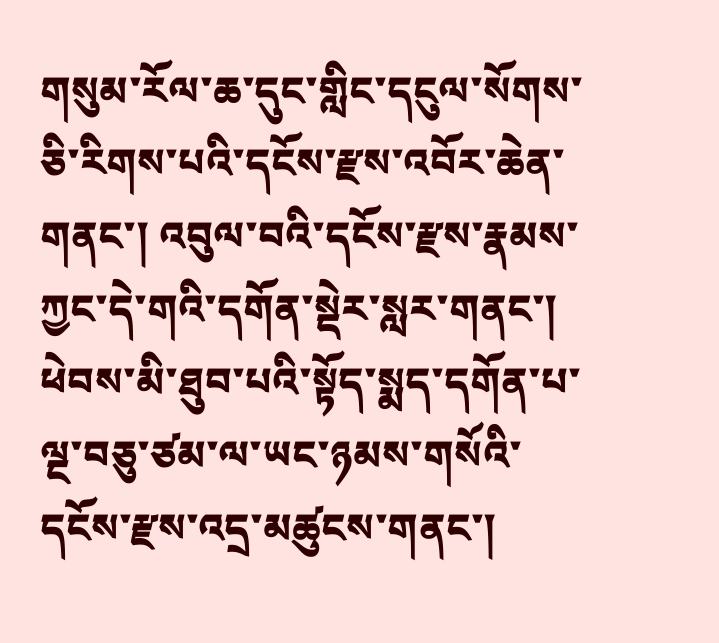གསུམ་རོལ་ཆ་དུང་གླིང་དངུལ་སོགས་ཅི་རིགས་པའི་དངོས་རྫས་འབོར་ཆེན་གནང་། འབུལ་བའི་དངོས་རྫས་རྣམས་ཀྱང་དེ་གའི་དགོན་སྡེར་སླར་གནང་། ཕེབས་མི་ཐུབ་པའི་སྟོད་སྨད་དགོན་པ་ལྔ་བཅུ་ཙམ་ལ་ཡང་ཉམས་གསོའི་དངོས་རྫས་འདྲ་མཚུངས་གནང་།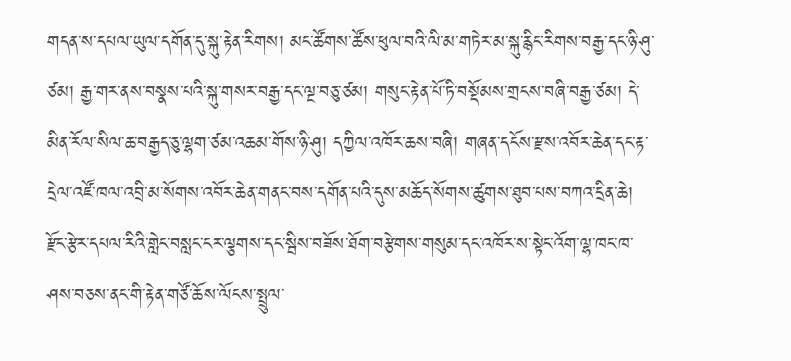གདན་ས་དཔལ་ཡུལ་དགོན་དུ་སྐུ་རྟེན་རིགས། མང་ཚོགས་ཚོས་ཕུལ་བའི་ལི་མ་གཏེར་མ་སྐུ་རྙིང་རིགས་བརྒྱ་དང་ཉི་ཤུ་ཙམ། རྒྱ་གར་ནས་བསྣས་པའི་སྐུ་གསར་བརྒྱ་དང་ལྔ་བཅུ་ཙམ། གསུང་རྟེན་པོ་ཏི་བསྡོམས་གྲངས་བཞི་བརྒྱ་ཙམ། དེ་མིན་རོལ་སིལ་ཆ་བརྒྱད་ཅུ་ལྷག་ཙམ་འཆམ་གོས་ཉི་ཤུ། དཀྱིལ་འཁོར་ཆས་བཞི། གཞན་དངོས་རྫས་འབོར་ཆེན་དང་རྟ་དྲེལ་འཛོ་ཁལ་འབྲི་མ་སོགས་འབོར་ཆེན་གནང་བས་དགོན་པའི་དུས་མཆོད་སོགས་ཚུགས་ཐུབ་པས་བཀའ་དྲིན་ཆེ། རྫོང་རྩེར་དཔལ་རིའི་གླེང་བསླང་ངར་ལྕགས་དང་སྦིས་བཟོས་ཐོག་བརྩེགས་གསུམ་དང་འཁོར་ས་སྟེང་འོག་ལྷ་ཁང་ཁ་ཤས་བཅས་ནང་གི་རྟེན་གཙོ་ཆོས་ལོངས་སྤྲུལ་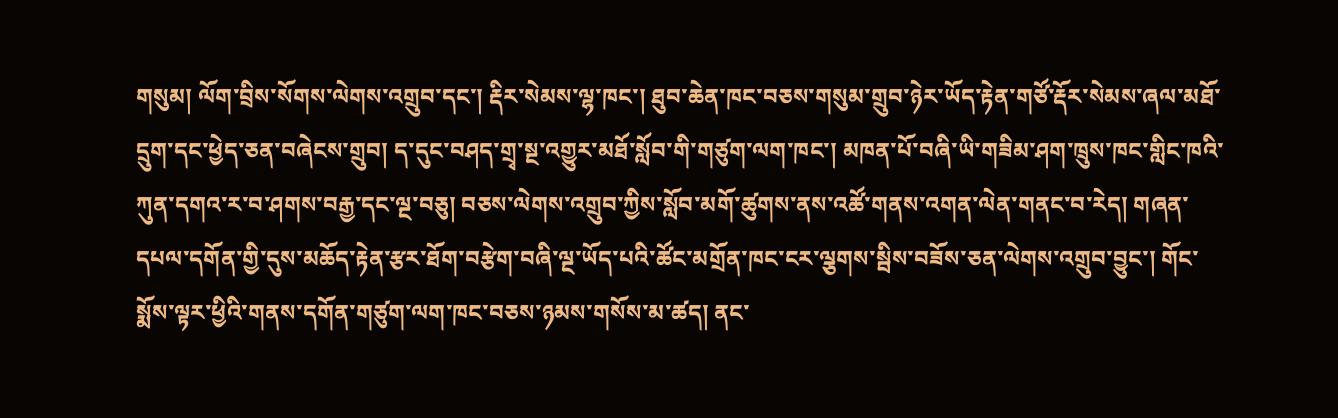གསུམ། ལོག་བྲིས་སོགས་ལེགས་འགྲུབ་དང་། རྡིར་སེམས་ལྷ་ཁང་། ཐུབ་ཆེན་ཁང་བཅས་གསུམ་གྲུབ་ཉེར་ཡོད་རྟེན་གཙོ་རྡོར་སེམས་ཞལ་མཐོ་དྲུག་དང་ཕྱེད་ཅན་བཞེངས་གྲུབ། ད་དུང་བཤད་གྲྭ་སྔ་འགྱུར་མཐོ་སློབ་གི་གཙུག་ལག་ཁང་། མཁན་པོ་བཞི་ཡི་གཟིམ་ཤག་ཁྲུས་ཁང་གླིང་ཁའི་ཀུན་དགའ་ར་བ་ཤགས་བརྒྱ་དང་ལྔ་བཅུ། བཅས་ལེགས་འགྲུབ་ཀྱིས་སློབ་མགོ་ཚུགས་ནས་འཚོ་གནས་འགན་ལེན་གནང་བ་རེད། གཞན་དཔལ་དགོན་གྱི་དུས་མཆོད་རྟེན་རྩར་ཐོག་བརྩེག་བཞི་ལྔ་ཡོད་པའི་ཚོང་མགྲོན་ཁང་ངར་ལྕགས་སྦིས་བཟོས་ཅན་ལེགས་འགྲུབ་བྱུང་། གོང་སྨོས་ལྟར་ཕྱིའི་གནས་དགོན་གཙུག་ལག་ཁང་བཅས་ཉམས་གསོས་མ་ཚད། ནང་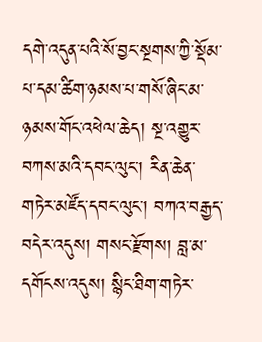དགེ་འདུན་པའི་སོ་བྱང་སྔགས་ཀྱི་སྡོམ་པ་དམ་ཚིག་ཉམས་པ་གསོ་ཞིང་མ་ཉམས་གོང་འཕེལ་ཆེད། སྔ་འགྱུར་བཀས་མའི་དབང་ལུང་། རིན་ཆེན་གཏེར་མཛོད་དབང་ལུང་། བཀའ་བརྒྱད་བདེར་འདུས། གསང་རྫོགས། བླ་མ་དགོངས་འདུས། སྙིང་ཐིག་གཏེར་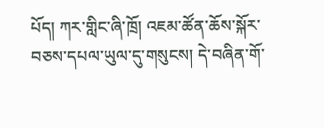པོད། ཀར་གླིང་ཞི་ཁྲོ། འཇམ་ཚོན་ཆོས་སྐོར་བཅས་དཔལ་ཡུལ་དུ་གསུངས། དེ་བཞིན་གོ་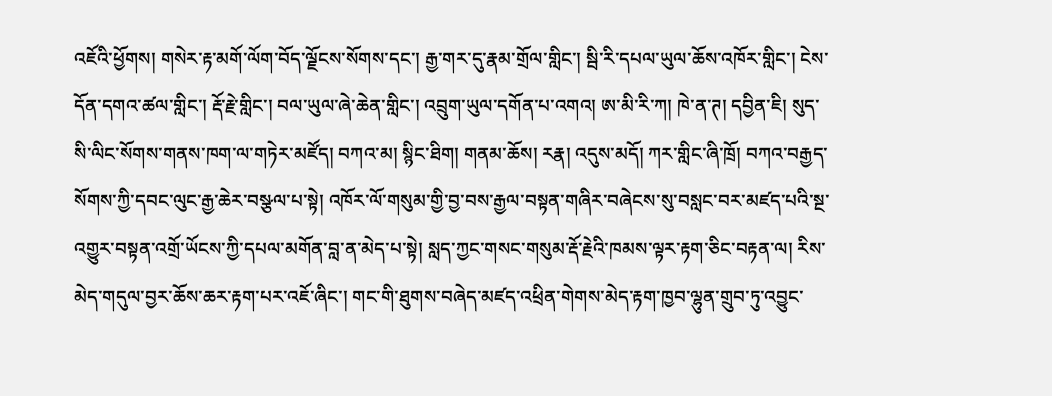འཇོའི་ཕྱོགས། གསེར་རྟ་མགོ་ལོག་བོད་ལྗོངས་སོགས་དང་། རྒྱ་གར་དུ་རྣམ་གྲོལ་གླིང་། སྦི་རི་དཔལ་ཡུལ་ཆོས་འཁོར་གླིང་། ངེས་དོན་དགའ་ཚལ་གླིང་། རྡོ་རྗེ་གླིང་། བལ་ཡུལ་ཞེ་ཆེན་གླིང་། འབྲུག་ཡུལ་དགོན་པ་འགའ། ཨ་མི་རི་ཀ། ཁེ་ན་ཊ། དབྱིན་ཇི། སུད་སི་ལིང་སོགས་གནས་ཁག་ལ་གཏེར་མཛོད། བཀའ་མ། སྙིང་ཐིག། གནམ་ཆོས། རརྣ། འདུས་མདོ། ཀར་གླིང་ཞི་ཁྲོ། བཀའ་བརྒྱད་སོགས་ཀྱི་དབང་ལུང་རྒྱ་ཆེར་བསྩལ་པ་སྟེ། འཁོར་ལོ་གསུམ་གྱི་བྱ་བས་རྒྱལ་བསྟན་གཞིར་བཞེངས་སུ་བསླང་བར་མཛད་པའི་སྔ་འགྱུར་བསྟན་འགྲོ་ཡོངས་ཀྱི་དཔལ་མགོན་བླ་ན་མེད་པ་སྟེ། སླད་ཀྱང་གསང་གསུམ་རྡོ་རྗེའི་ཁམས་ལྟར་རྟག་ཅིང་བརྟན་ལ། རིས་མེད་གདུལ་བྱར་ཆོས་ཆར་རྟག་པར་འཇོ་ཞིང་། གང་གི་ཐུགས་བཞེད་མཛད་འཕྲིན་གེགས་མེད་རྟག་ཁྱབ་ལྷུན་གྲུབ་ཏུ་འབྱུང་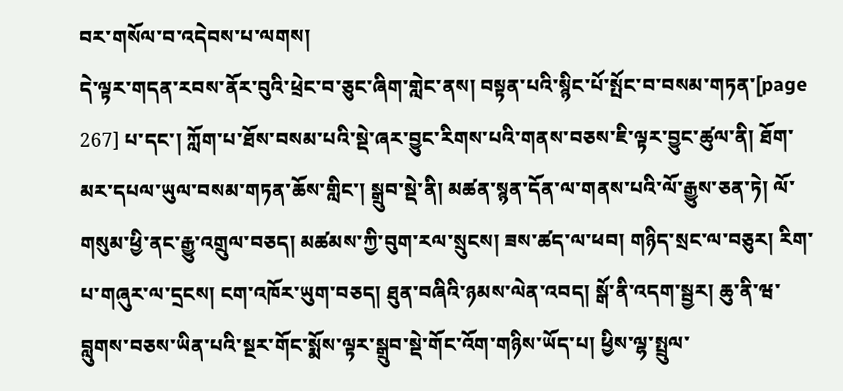བར་གསོལ་བ་འདེབས་པ་ལགས།
དེ་ལྟར་གདན་རབས་ནོར་བུའི་ཕྲེང་བ་ཅུང་ཞིག་གླེང་ནས། བསྟན་པའི་སྙིང་པོ་སྤོང་བ་བསམ་གཏན་[page 267] པ་དང་། ཀློག་པ་ཐོས་བསམ་པའི་སྡེ་ཞར་བྱུང་རིགས་པའི་གནས་བཅས་ཇི་ལྟར་བྱུང་ཚུལ་ནི། ཐོག་མར་དཔལ་ཡུལ་བསམ་གཏན་ཆོས་གླིང་། སྒྲུབ་སྡེ་ནི། མཚན་སྙན་དོན་ལ་གནས་པའི་ལོ་རྒྱུས་ཅན་ཏེ། ལོ་གསུམ་ཕྱི་ནང་རྒྱུ་འགྲུལ་བཅད། མཚམས་ཀྱི་བུག་རལ་སྲུངས། ཟས་ཚད་ལ་ཕབ། གཉིད་སྲང་ལ་བཅུར། རིག་པ་གཞུར་ལ་དྲངས། ངག་འཁོར་ཡུག་བཅད། ཐུན་བཞིའི་ཉམས་ལེན་འབད། སྒོ་ནི་འདག་སྦྱར། ཆུ་ནི་ཝ་བླུགས་བཅས་ཡིན་པའི་སྔར་གོང་སྨོས་ལྟར་སྒྲུབ་སྡེ་གོང་འོག་གཉིས་ཡོད་པ། ཕྱིས་ལྷ་སྤྲུལ་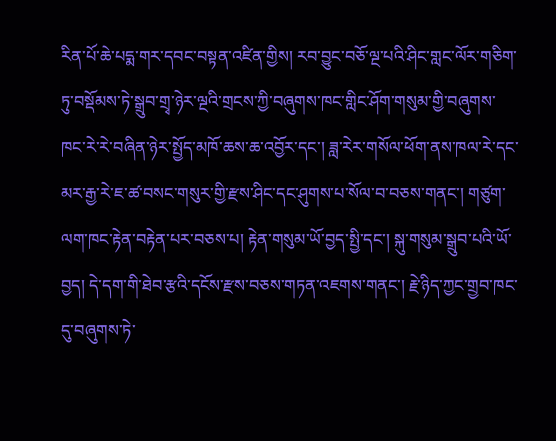རིན་པོ་ཆེ་པདྨ་གར་དབང་བསྟན་འཛིན་གྱིས། རབ་བྱུང་བཅོ་ལྔ་པའི་ཤིང་གླང་ལོར་གཅིག་ཏུ་བསྡོམས་ཏེ་སྒྲུབ་གྲྭ་ཉེར་ལྔའི་གྲངས་ཀྱི་བཞུགས་ཁང་གླིང་ཤོག་གསུམ་གྱི་བཞུགས་ཁང་རེ་རེ་བཞིན་ཉེར་སྤྱོད་མཁོ་ཆས་ཆ་འབྱོར་དང་། ཟླ་རེར་གསོལ་ཕོག་ནས་ཁལ་རེ་དང་མར་རྒྱ་རེ་ཇ་ཚ་བསང་གསུར་གྱི་རྫས་ཤིང་དང་ཤུགས་པ་སོལ་བ་བཅས་གནང་། གཙུག་ལག་ཁང་རྟེན་བརྟེན་པར་བཅས་པ། རྟེན་གསུམ་ཡོ་བྱད་སྤྱི་དང་། སྐུ་གསུམ་སྒྲུབ་པའི་ཡོ་བྱད། དེ་དག་གི་ཐེབ་རྩའི་དངོས་རྫས་བཅས་གཏན་འཇགས་གནང་། རྗེ་ཉིད་ཀྱང་གྲྱབ་ཁང་དུ་བཞུགས་ཏེ་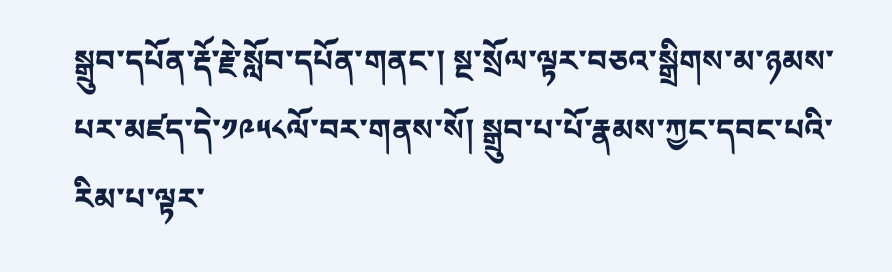སྒྲུབ་དཔོན་རྡོ་རྗེ་སློབ་དཔོན་གནང་། སྔ་སྲོལ་ལྟར་བཅའ་སྒྲིགས་མ་ཉམས་པར་མཛད་དེ་༡༩༥༨ལོ་བར་གནས་སོ། སྒྲུབ་པ་པོ་རྣམས་ཀྱང་དབང་པའི་རིམ་པ་ལྟར་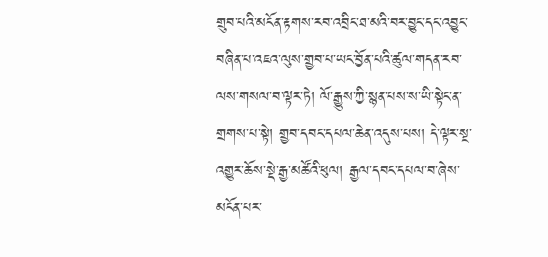གྲུབ་པའི་མངོན་རྟགས་རབ་འབྲིང་ཐ་མའི་བར་བྱུང་དང་འབྱུང་བཞིན་པ་འཇའ་ལུས་གྲྱབ་པ་ཡང་བྱོན་པའི་ཚུལ་གདན་རབ་ལས་གསལ་བ་ལྟར་ཏེ། ལོ་རྒྱུས་ཀྱི་སྙན་པས་ས་ཡི་སྟེང་ན་གྲགས་པ་སྟེ། གྲྱབ་དབང་དཔལ་ཆེན་འདུས་པས། དེ་ལྟར་སྔ་འགྱུར་ཆོས་སྡེ་རྒྱ་མཚོའི་ཕུལ། རྒྱལ་དབང་དཔལ་བ་ཞེས་མངོན་པར་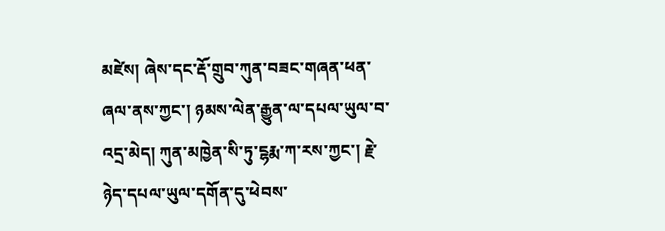མཛེས། ཞེས་དང་རྡོ་གྲུབ་ཀུན་བཟང་གཞན་ཕན་ཞལ་ནས་ཀྱང་། ཉམས་ལེན་རྒྱུན་ལ་དཔལ་ཡུལ་བ་འདྲ་མེད། ཀུན་མཁྱེན་སི་ཏུ་ངྷརྨ་ཀ་རས་ཀྱང་། རྗེ་ཉེད་དཔལ་ཡུལ་དགོན་དུ་ཕེབས་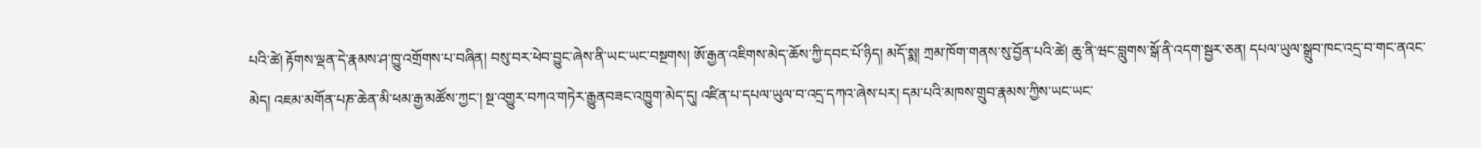པའི་ཚེ། རྟོགས་ལྡན་དེ་རྣམས་ཤ་ཁྱུ་འགྲོགས་པ་བཞིན། བསུ་བར་ཕེབ་བྱུང་ཞེས་ནི་ཡང་ཡང་བསྔགས། ཨོ་རྒྱན་འཇིགས་མེད་ཆོས་ཀྱི་དབང་པོ་ཉིད། མདོ་སྨ། ཀྲམ་ཁོག་གནས་སུ་བྱོན་པའི་ཚེ། ཆུ་ནི་ཝང་བླུགས་སྒོ་ནི་འདག་སྦྱར་ཅན། དཔལ་ཡུལ་སྒྲུབ་ཁང་འདྲ་བ་གང་ནའང་མེད། འཇམ་མགོན་པཎ་ཆེན་མི་ཕམ་རྒྱ་མཚོས་ཀྱང་། སྔ་འགྱུར་བཀའ་གཏེར་རྒྱུནབཟང་འཁྱུག་མེད་དུ། འཛིན་པ་དཔལ་ཡུལ་བ་འདྲ་དཀའ་ཞེས་པར། དམ་པའི་མཁས་གྲུབ་རྣམས་ཀྱིས་ཡང་ཡང་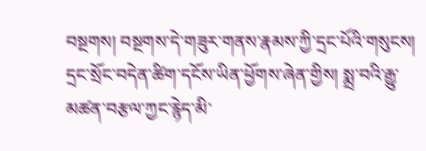བསྔགས། བསྔགས་དེ་གཟུར་གནས་རྣམས་ཀྱི་དྲང་པོའི་གསུངས། དྲང་སྲོང་བདེན་ཚིག་དངོས་ཡིན་ཕྱོགས་ཞེན་གྱིས། སྨྲ་བའི་རྒྱུ་མཚན་བརྩལ་ཀྱང་རྙེད་མི་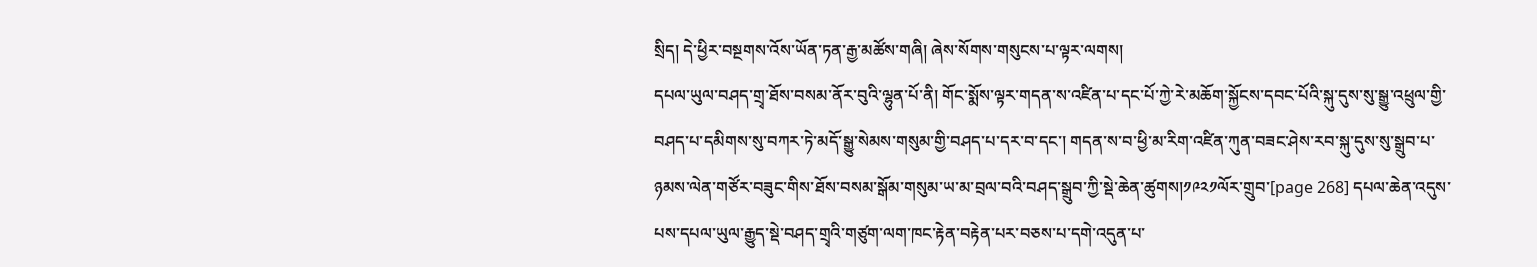སྲིད། དེ་ཕྱིར་བསྔགས་འོས་ཡོན་ཏན་རྒྱ་མཚོས་གཞི། ཞེས་སོགས་གསུངས་པ་ལྟར་ལགས།
དཔལ་ཡུལ་བཤད་གྲྭ་ཐོས་བསམ་ནོར་བུའི་ལྷུན་པོ་ནི། གོང་སྨོས་ལྟར་གདན་ས་འཛིན་པ་དང་པོ་ཀྱེ་རེ་མཆོག་སྐྱོངས་དབང་པོའི་སྐུ་དུས་སུ་སྒྱུ་འཕྲུལ་གྱི་བཤད་པ་དམིགས་སུ་བཀར་ཏེ་མདོ་སྒྱུ་སེམས་གསུམ་གྱི་བཤད་པ་དར་བ་དང་། གདན་ས་བ་ཕྱི་མ་རིག་འཛིན་ཀུན་བཟང་ཤེས་རབ་སྐུ་དུས་སུ་སྒྲུབ་པ་ཉམས་ལེན་གཙོར་བཟུང་གིས་ཐོས་བསམ་སྒོམ་གསུམ་ཡ་མ་བྲལ་བའི་བཤད་སྒྲུབ་ཀྱི་སྡེ་ཆེན་ཚུགས།༡༩༢༡ལོར་གྲུབ་[page 268] དཔལ་ཆེན་འདུས་པས་དཔལ་ཡུལ་རྒྱུད་སྡེ་བཤད་གྲྭའི་གཙུག་ལག་ཁང་རྟེན་བརྟེན་པར་བཅས་པ་དགེ་འདུན་པ་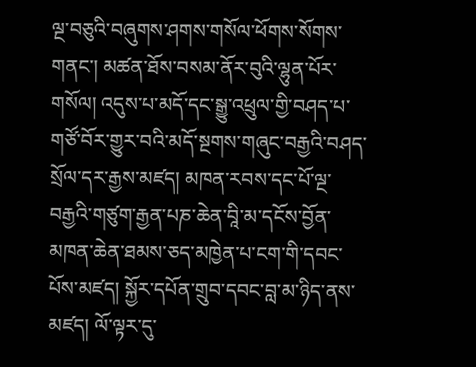ལྔ་བཅུའི་བཞུགས་ཤགས་གསོལ་ཕོགས་སོགས་གནང་། མཚན་ཐོས་བསམ་ནོར་བུའི་ལྷུན་པོར་གསོལ། འདུས་པ་མདོ་དང་སྒྱུ་འཕྲུལ་གྱི་བཤད་པ་གཙོ་བོར་གྱུར་བའི་མདོ་སྔགས་གཞུང་བརྒྱའི་བཤད་སྲོལ་དར་རྒྱས་མཛད། མཁན་རབས་དང་པོ་ལྔ་བརྒྱའི་གཙུག་རྒྱན་པཎ་ཆེན་བཱི་མ་དངོས་བྱོན་མཁན་ཆེན་ཐམས་ཅད་མཁྱེན་པ་ངག་གི་དབང་པོས་མཛད། སྐྱོར་དཔོན་གྲུབ་དབང་བླ་མ་ཉིད་ནས་མཛད། ལོ་ལྟར་དུ་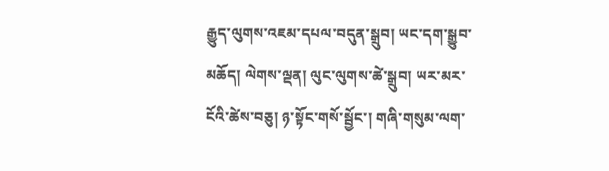རྒྱུད་ལུགས་འཇམ་དཔལ་བདུན་སྒྲུབ། ཡང་དག་སྒྱུབ་མཆོད། ལེགས་ལྡན། ལུང་ལུགས་ཚེ་སྒྲུབ། ཡར་མར་ངོའི་ཚེས་བཅུ། ཉ་སྟོང་གསོ་སྦྱོང་། གཞི་གསུམ་ལག་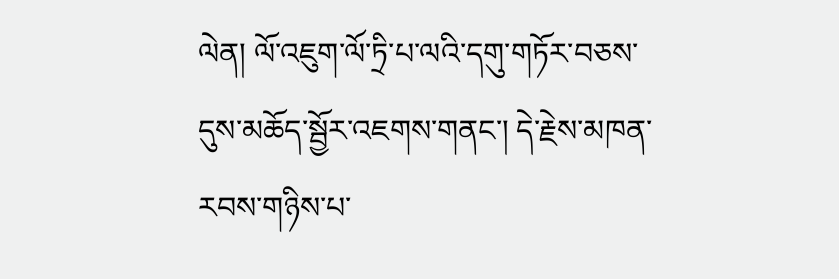ལེན། ལོ་འཇུག་ལོ་ཏྲི་པ་ལའི་དགུ་གཏོར་བཅས་དུས་མཆོད་སྦྱོར་འཇགས་གནང་། དེ་རྗེས་མཁན་རབས་གཉིས་པ་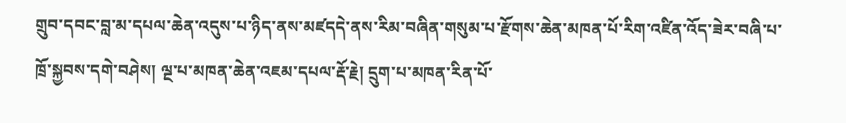གྲུབ་དབང་བླ་མ་དཔལ་ཆེན་འདུས་པ་ཉིད་ནས་མཛདདེ་ནས་རིམ་བཞིན་གསུམ་པ་རྫོགས་ཆེན་མཁན་པོ་རིག་འཛིན་འོད་ཟེར་བཞི་པ་ཁྲོ་སྐྱབས་དགེ་བཤེས། ལྔ་པ་མཁན་ཆེན་འཇམ་དཔལ་རྡོ་རྗེ། དྲུག་པ་མཁན་རིན་པོ་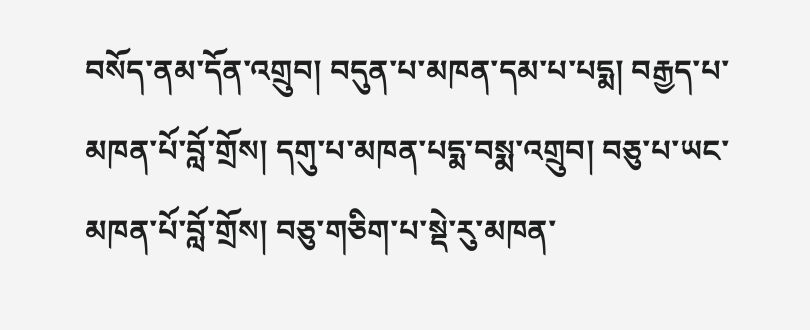བསོད་ནམ་དོན་འགྲུབ། བདུན་པ་མཁན་དམ་པ་པདྨ། བརྒྱད་པ་མཁན་པོ་བློ་གྲོས། དགུ་པ་མཁན་པདྨ་བསྨ་འགྲུབ། བཅུ་པ་ཡང་མཁན་པོ་བློ་གྲོས། བཅུ་གཅིག་པ་སྡེ་རུ་མཁན་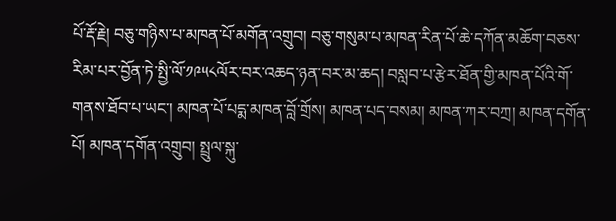པོ་རྡོ་རྗེ། བཅུ་གཉིས་པ་མཁན་པོ་མགོན་འགྲུབ། བཅུ་གསུམ་པ་མཁན་རིན་པོ་ཆེ་དཀོན་མཆོག་བཅས་རིམ་པར་བྱོན་ཏེ་སྤྱི་ལོ་༡༩༥༨ལོར་བར་འཆད་ཉན་བར་མ་ཆད། བསླབ་པ་རྩེར་ཐོན་གྱི་མཁན་པོའི་གོ་གནས་ཐོབ་པ་ཡང་། མཁན་པོ་པདྨ་མཁན་བློ་གྲོས། མཁན་པད་བསམ། མཁན་ཀར་བཀྲ། མཁན་དགོན་པོ། མཁན་དགོན་འགྲུབ། སྤྲུལ་སྐུ་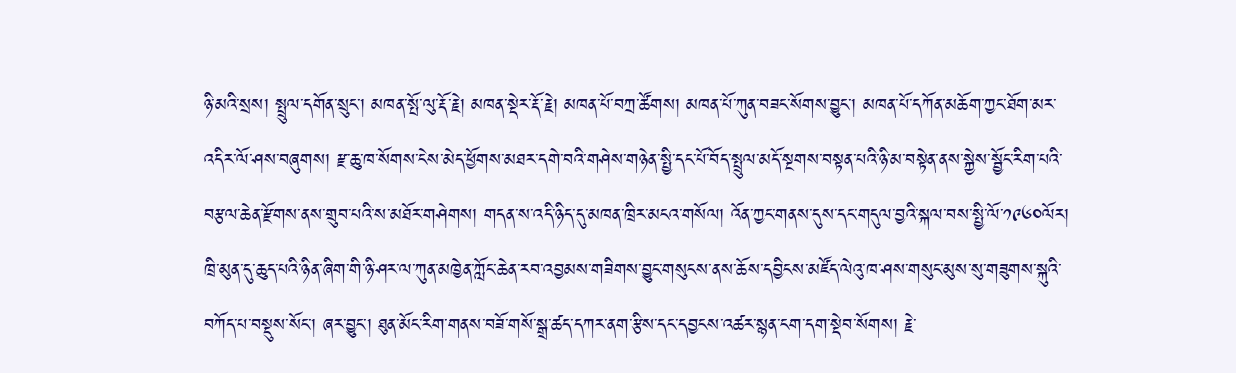ཉི་མའི་སྲས། སྤྲུལ་དགོན་སྲུང་། མཁན་སྤོ་ལུ་རྡོ་རྗེ། མཁན་སྡེར་རྡོ་རྗེ། མཁན་པོ་བཀྲ་ཚོགས། མཁན་པོ་ཀུན་བཟང་སོགས་བྱུང་། མཁན་པོ་དཀོན་མཆོག་ཀྱང་ཐོག་མར་འདིར་ལོ་ཤས་བཞུགས། རྫ་ཆུ་ཁ་སོགས་ངེས་མེད་ཕྱོགས་མཐར་དགེ་བའི་གཤེས་གཉེན་སྤྱི་དང་པོ་བོད་སྤྲུལ་མདོ་སྔགས་བསྟན་པའི་ཉི་མ་བསྟེན་ནས་སྐྱེས་སྦྱོང་རིག་པའི་བརྩལ་ཆེན་རྫོགས་ནས་གྲུབ་པའི་ས་མཐོར་གཤེགས། གདན་ས་འདི་ཉིད་དུ་མཁན་ཁྲིར་མངའ་གསོལ། འོན་ཀྱང་གནས་དུས་དང་གདུལ་བྱའི་སྐལ་བས་སྤྱི་ལོ་༡༩༦༠ལོར། ཁྲི་མུན་དུ་ཆུད་པའི་ཉིན་ཞིག་གི་ཉི་ཤར་ལ་ཀུན་མཁྱེན་ཀློང་ཆེན་རབ་འབྱམས་གཟིགས་བྱུང་གསུངས་ནས་ཆོས་དབྱིངས་མཛོད་ལེའུ་ཁ་ཤས་གསུང་མུས་སུ་གཟུགས་སྐུའི་བཀོད་པ་བསྡུས་སོང་། ཞར་བྱུང་། ཐུན་མོང་རིག་གནས་བཟོ་གསོ་སྒྲ་ཚད་དཀར་ནག་རྩིས་དང་དབྱངས་འཚར་སྙན་ངག་དག་སྡེབ་སོགས། རྗེ་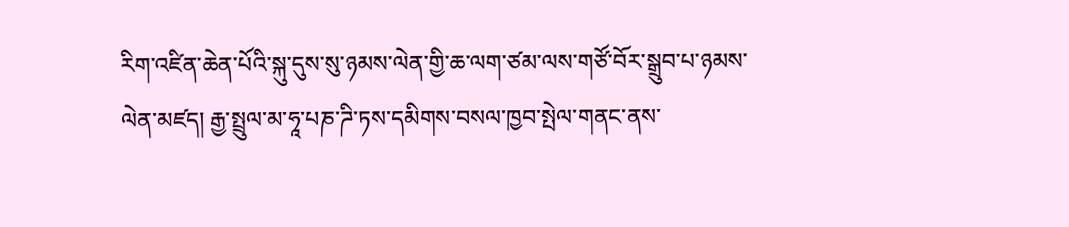རིག་འཛིན་ཆེན་པོའི་སྐུ་དུས་སུ་ཉམས་ལེན་གྱི་ཆ་ལག་ཙམ་ལས་གཙོ་བོར་སྒྲུབ་པ་ཉམས་ལེན་མཛད། རྒྱ་སྤྲུལ་མ་ཧཱ་པཎ་ཌི་ཏས་དམིགས་བསལ་ཁྱབ་སྤེལ་གནང་ནས་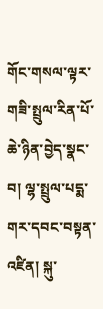གོང་གསལ་ལྟར་གཟི་སྤྲུལ་རིན་པོ་ཆེ་ཉིན་བྱེད་སྣང་བ། ལྷ་སྤྲུལ་པདྨ་གར་དབང་བསྟན་འཛིན། སྐུ་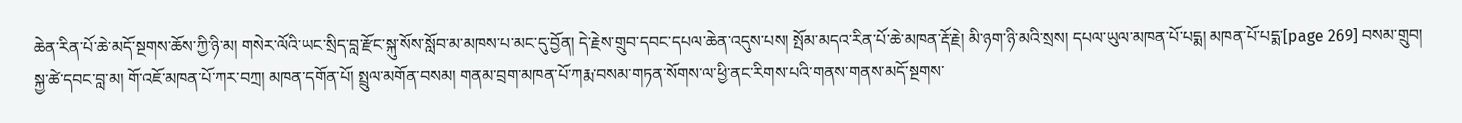ཆེན་རིན་པོ་ཆེ་མདོ་སྔགས་ཆོས་ཀྱི་ཉི་མ། གསེར་ལོའི་ཡང་སྲིད་བླ་རྫོང་སྐུ་སོས་སློབ་མ་མཁས་པ་མང་དུ་བྱོན། དེ་རྗེས་གྲུབ་དབང་དཔལ་ཆེན་འདུས་པས། སྤོམ་མདའ་རིན་པོ་ཆེ་མཁན་རྡོ་རྗེ། མི་ཉག་ཉི་མའི་སྲས། དཔལ་ཡུལ་མཁན་པོ་པདྨ། མཁན་པོ་པདྨ་[page 269] བསམ་གྲུབ། སྐྱ་ཚེ་དབང་བླ་མ། གོ་འཇོ་མཁན་པོ་ཀར་བཀྲ། མཁན་དགོན་པོ། སྤྲུལ་མགོན་བསམ། གནམ་བྲག་མཁན་པོ་ཀརྨ་བསམ་གཏན་སོགས་ལ་ཕྱི་ནང་རིགས་པའི་གནས་གནས་མདོ་སྔགས་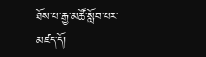ཐོས་པ་རྒྱ་མཚོ་སློབ་པར་མཛད་དོ།